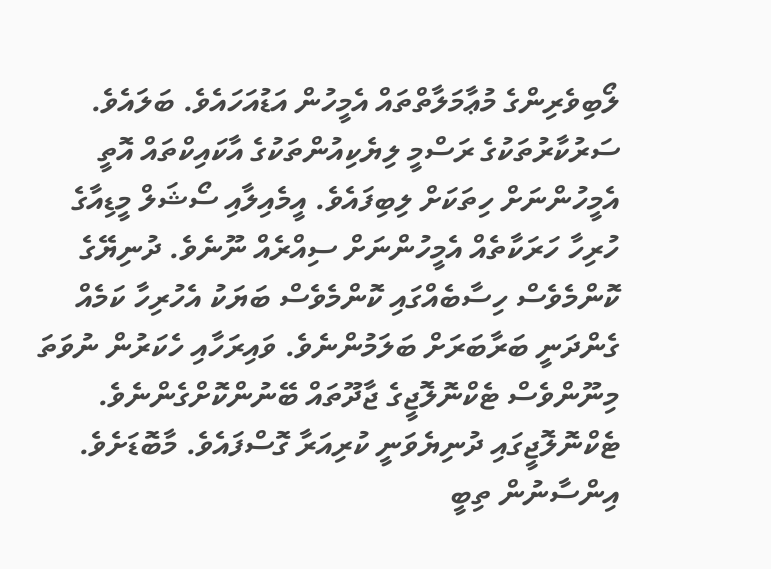ލޯބިވެރިންގެ މުޢާމަލާތްތައް އެމީހުން އަޑުއަހައެވެ. ބަލައެވެ. ސަރުކާރުތަކުގެ ރަސްމީ ލިޔެކިއުންތަކުގެ އާކައިކްތައް އޮތީ އެމީހުންނަށް ހިތަކަށް ލިބިފައެވެ. އީމެއިލާއި ސޯޝަލް މީޑިއާގެ ހުރިހާ ހަރަކާތެއް އެމީހުންނަށް ސިއްރެއް ނޫނެވެ. ދުނިޔޭގެ ކޮންމެވެސް ހިސާބެއްގައި ކޮންމެވެސް ބަޔަކު އެހުރިހާ ކަމެއް ގެންދަނީ ބަރާބަރަށް ބަލަމުންނެވެ. ވައިރަހާއި ހެކަރުން ނުވަތަ މިނޫންވެސް ޓެކްނޮލޮޖީގެ ޖާދޫތައް ބޭނުންކޮށްގެންނެވެ.
ޓެކްނޮލޮޖީގައި ދުނިޔެވަނީ ކުރިއަރާ ގޮސްފައެވެ. މާބޮޑަށެވެ. އިންސާނުން ތިބީ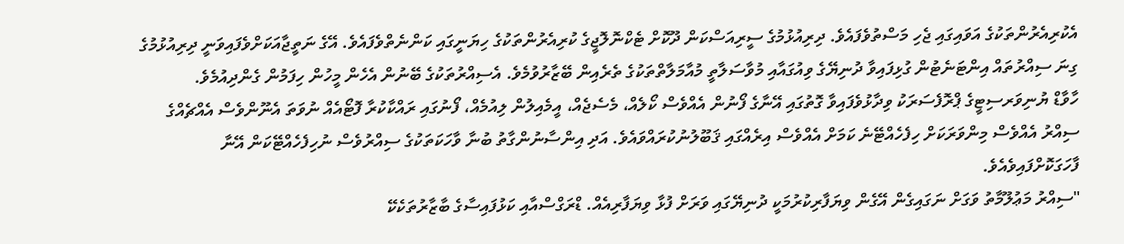އެކުރިއެރުންތަކުގެ އަވައިގައި ޖެހި މަސްތުވެފައެވެ. ދިރިއުޅުމުގެ ސީރިއަސްކަން ދޫކޮށް ޓެކްނޮލޮޖީގެ ކުރިއެރުންތަކުގެ ހިޔަނީގައި ކަންނެތްވެފައެވެ. އޭގެ ނަތީޖާއަކަށްވެފައިވަނީ ދިރިއުޅުމުގެ ގިނަ ސިއްރުތައް އިންޓަނެޓުން ގުޅިފައިވާ ދުނިޔޭގެ ވިއުގައާއި މުވާސަލާތީ މުއާމަލާތްތަކުގެ ތެރެއިން ބޭޒާރުވުމެވެ. އެސިއްރުތަކުގެ ބޭނުން އެހެން މީހުން ހިފަމުން ގެންދިއުމެވެ.
ހާވާޑް ޔުނިވަރސިޓީގެ ޕްރޮފެސަރަކު ވިދާޅުވެފައިވާ ގޮތުގައި އޭނާގެ ފޯނުން އެއްވެސް ކޯލެއް، މެސެޖެއް، އީމެއިލުން ލިއުމެއް، ފޯނުގައި ރައްކާކުރާ ފޮޓޯއެއް ނުވަތަ އެނޫންވެސް އެއްޗެއްގެ ސިއްރު އެއްވެސް މިންވަރަކަށް ހިފެހެއްޓޭނެ ކަމަށް އެއްވެސް އިރެއްގައި ޤަބޫލުނުކުރައްވައެވެ. އަދި އިންސާނުންގާތު ބުނާ ވާހަކަތަކުގެ ސިއްރުވެސް ނުހިފެހެއްޓޭކަން އޭނާ ފާހަގަކޮށްފައިވެއެވެ.
"ސިއްރު މަޢުލޫމާތު ވަގަށް ނަގައިގެން އޭގެން ވިޔަފާރިކުރުމަކީ ދުނިޔޭގައި ވަރަށް ފުޅާ ވިޔަފާރިއެއް. ޑްރަގްސްއާއި ކަޅުފައިސާގެ ބާޒާރުތަކެކޭ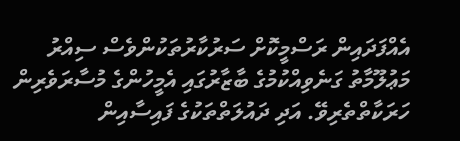އެއްފަދައިން ރަސްމީކޮށް ސަރުކާރުތަކުންވެސް ސިއްރު މަޢުލޫމާތު ގަނެވިއްކުމުގެ ބާޒާރުގައި އެމީހުންގެ މުސާރަވެރިން ހަރަކާތްތެރިވޭ. އަދި ދައުލަތްތަކުގެ ފައިސާއިން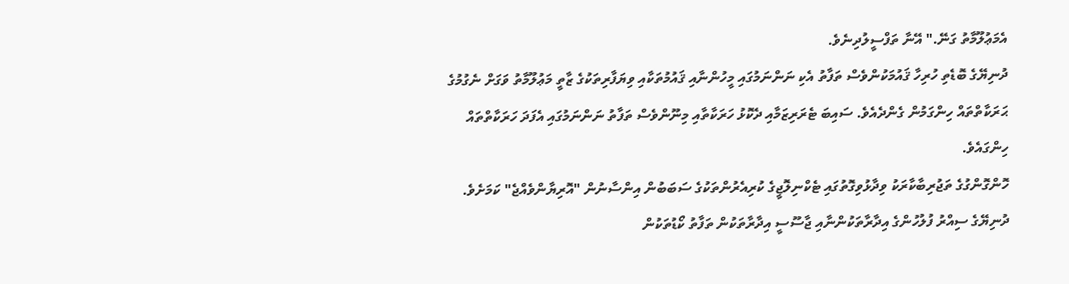އެމަޢުލޫމާތު ގަނޭ." އޭނާ ތަފްސީލުދިނެވެ.
ދުނިޔޭގެ ބޮޑެތި ހުރިހާ ޤައުމަކުންވެސް ތަފާތު އެކި ނަންނަމުގައި މީހުންނާއި ޤައުމުތަކާއި ވިޔަފާރިތަކުގެ ޒާތީ މަޢުލޫމާތު ވަގަށް ނެގުމުގެ ޙަރަކާތްތައް ހިންގަމުން ގެންދެއެވެ. ސައިބަ ޓެރަރިޒަމާއި ދެކޮޅު ހަރަކާތާއި މިނޫންވެސް ތަފާތު ނަންނަމުގައި އެފަދަ ހަރަކާތްތައް ހިންގައެވެ.
ހޮންގޮންގުގެ ތަޖުރިބާކާރަކު ވިދާޅުވިގޮތުގައި ޓެކްނިލޮޖީގެ ކުރިއެރުންތަކުގެ ސަބަބުން އިންސާނުން "އޮރިޔާންވެއްޖެ" ކަމަށެވެ.
ދުނިޔޭގެ ސިއްރު ފުލުހުންގެ އިދާރާތަކުންނާއި ޖާސޫސީ އިދާރާތަކުން ތަފާތު ކޯޑުތަކުން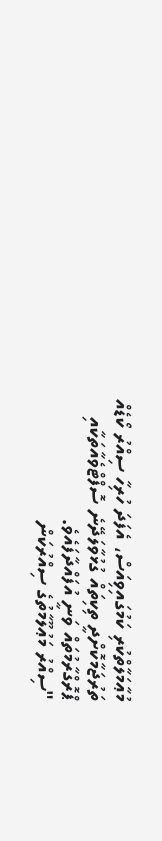މުޢާމަލާތްކުރި ކަމުގައިވިއަސް، އެފަދަ ހުރިހާ ސިއްރު ކޯޑެއް ތަރުޖަމާކޮށްދީ ތިކިތައް ގުޅުވާލަދޭނެ ސޮފްޓްވެއާތަކާއި ޕްރޮގްރާމުތައް ވަނީ އުފައްދާފައެވެ.
"ސިއްރު މަޢުލޫމާތުގެ ސިއްރުކަން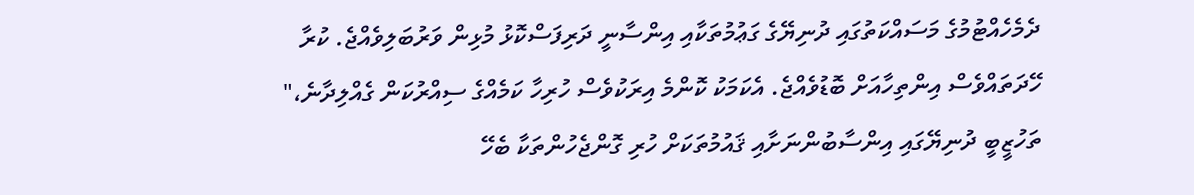ދެމެހެއްޓުމުގެ މަސައްކަތުގައި ދުނިޔޭގެ ގަޢުމުތަކާއި އިންސާނީ ދަރިފަސްކޮޅު މުޅިން ވަރުބަލިވެއްޖެ. ކުރާ ހޭދަތައްވެސް އިންތިހާއަށް ބޮޑުވެއްޖެ. އެކަމަކު ކޮންމެ އިރަކުވެސް ހުރިހާ ކަމެއްގެ ސިއްރުކަން ގެއްލިދާނެ،" ތަހުޒީބީ ދުނިޔޭގައި އިންސާބުންނަށާއި ޤައުމުތަކަށް ހުރި ގޮންޖެހުންތަކާ ބެހޭ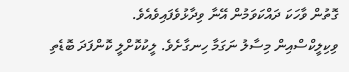ގޮތުން ވާހަކަ ދައްކަވަމުން އޭނާ ވިދާޅުވެފައިވެއެވެ.
ވިކިލީކްސްއިން މިސާލު ނަގަމާ ހިނގާށެވެ. ލީކުކޮށްލީ ކޮންފަދަ ބޮޑެތި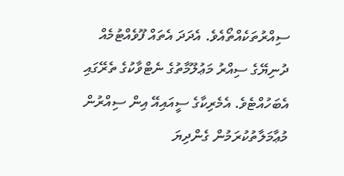ސިއްރުތަކެއްތޯއެވެ. އެދަދަ އެތައް ފޫވެއްޓުމެއް ދުނިޔޭގެ ސިއްރު މަޢުލޫމާތުގެ ނެޓްވާކުގެ ތެރޭގައި އެބަހުއްޓެވެ. އެމެރިކާގެ ސީއައިއޭ އިން ސިއްރުން މުޢާމަލާތުކުރަމުން ގެންދިޔަ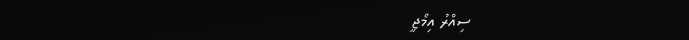ސިއްރު އިމޯޖީ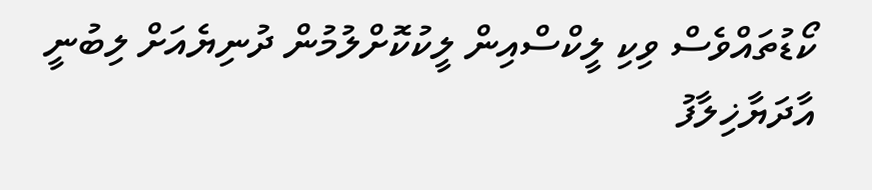ކޯޑުތައްވެސް ވިކި ލީކްސްއިން ލީކުކޮށްލުމުން ދުނިޔެއަށް ލިބުނީ އާދަޔާޚިލާފު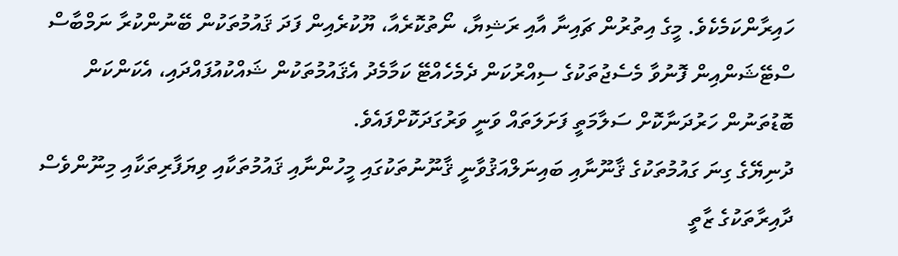ހައިރާންކަމެކެވެ. މީގެ އިތުރުން ޗައިނާ އާއި ރަޝިޔާ، ނޯތުކޮރެއާ، ޔޫކުރެއިން ފަދަ ޤައުމުތަކުން ބޭނުންކުރާ ނަމްބާސް ސްޓޭޝަންއިން ފޮނުވާ މެސެޖުތަކުގެ ސިއްރުކަން ދެމެހެއްޓޭ ކަމާމެދު އެޤައުމުތަކުން ޝައްކުއުފައްދައި، އެކަންކަން ބޮޑުތަނުން ހަރުދަނާކޮށް ސަލާމަތީ ފަށަލަތައް ވަނީ ވަރުގަދަކޮށްފައެވެ.
ދުނިޔޭގެ ގިނަ ގައުމުތަކުގެ ޤާނޫނާއި ބައިނަލްއަޤުވާނީ ޤާނޫނުތަކުގައި މީހުންނާއި ޤައުމުތަކާއި ވިޔަފާރިތަކާއި މިނޫންވެސް ދާއިރާތަކުގެ ޒާތީ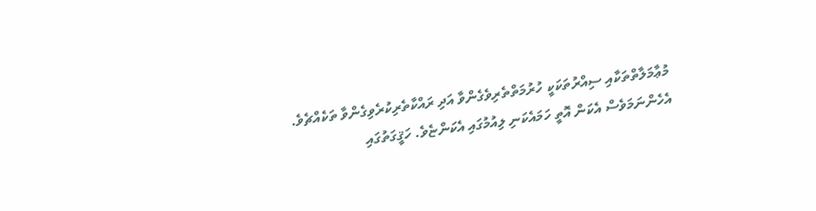މުޢާމަލާތްތަކާއި ސިއްރުތަކަކީ ހުރުމަތްތެރިވެގެންވާ އަދި ރައްކާތެރިކުރެވިގެންވާ ތަކެއްޗެވެ. އެހެންނަމަވެސް އެކަން އޮތީ ހަމައެކަނި ލިއުމުގައި އެކަންޏެވެ. ހަޤީގަތުގައި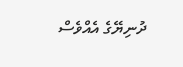ދުނިޔޭގެ އެއްވެސް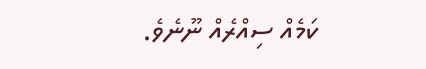ކަމެއް ސިއްރެއް ނޫނެވެ.